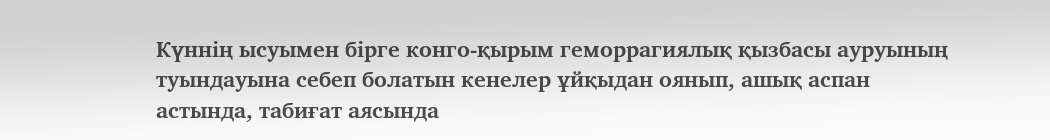Күннің ысуымен бірге конго-қырым геморрагиялық қызбасы ауруының туындауына себеп болатын кенелер ұйқыдан оянып, ашық аспан астында, табиғат аясында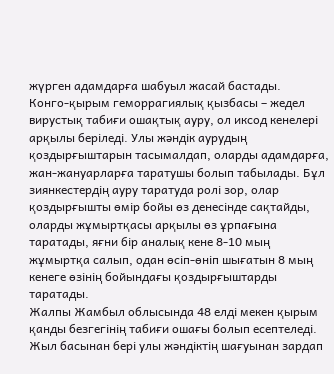жүрген адамдарға шабуыл жасай бастады.
Конго-қырым геморрагиялық қызбасы – жедел вирустық табиғи ошақтық ауру, ол иксод кенелері арқылы беріледі. Улы жәндік аурудың қоздырғыштарын тасымалдап, оларды адамдарға, жан-жануарларға таратушы болып табылады. Бұл зиянкестердің ауру таратуда ролі зор, олар қоздырғышты өмір бойы өз денесінде сақтайды, оларды жұмыртқасы арқылы өз ұрпағына таратады, яғни бір аналық кене 8-10 мың жұмыртқа салып, одан өсіп-өніп шығатын 8 мың кенеге өзінің бойындағы қоздырғыштарды таратады.
Жалпы Жамбыл облысында 48 елді мекен қырым қанды безгегінің табиғи ошағы болып есептеледі. Жыл басынан бері улы жәндіктің шағуынан зардап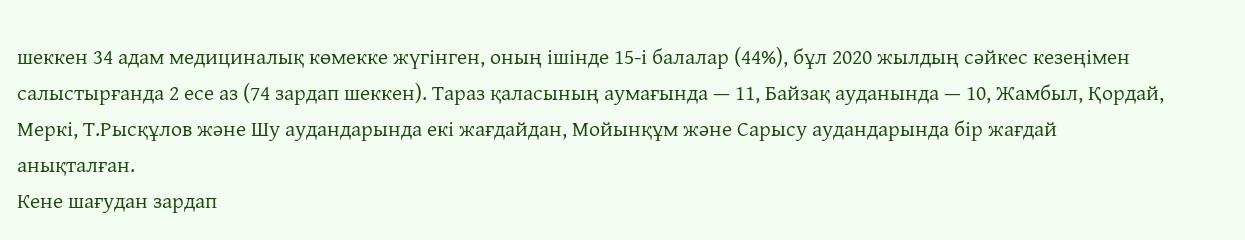шеккен 34 адам медициналық көмекке жүгінген, оның ішінде 15-і балалар (44%), бұл 2020 жылдың сәйкес кезеңімен салыстырғанда 2 есе аз (74 зардап шеккен). Тараз қаласының аумағында — 11, Байзақ ауданында — 10, Жамбыл, Қордай, Меркі, Т.Рысқұлов және Шу аудандарында екі жағдайдан, Мойынқұм және Сарысу аудандарында бір жағдай анықталған.
Кене шағудан зардап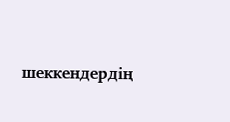шеккендердің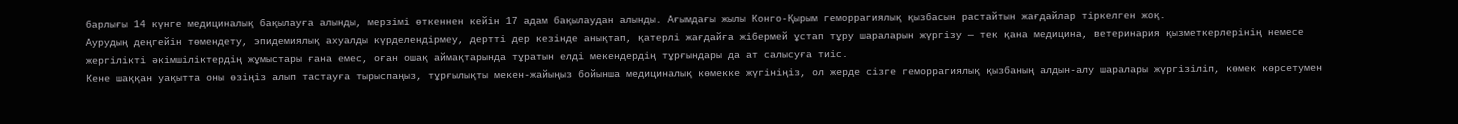барлығы 14 күнге медициналық бақылауға алынды, мерзімі өткеннен кейін 17 адам бақылаудан алынды. Ағымдағы жылы Конго-Қырым геморрагиялық қызбасын растайтын жағдайлар тіркелген жоқ.
Аурудың деңгейін төмендету, эпидемиялық ахуалды күрделендірмеу, дертті дер кезінде анықтап, қатерлі жағдайға жібермей ұстап тұру шараларын жүргізу — тек қана медицина, ветеринария қызметкерлерінің немесе жергілікті әкімшіліктердің жұмыстары ғана емес, оған ошақ аймақтарында тұратын елді мекендердің тұрғындары да ат салысуға тиіс.
Кене шаққан уақытта оны өзіңіз алып тастауға тырыспаңыз, тұрғылықты мекен-жайыңыз бойынша медициналық көмекке жүгініңіз, ол жерде сізге геморрагиялық қызбаның алдын-алу шаралары жүргізіліп, көмек көрсетумен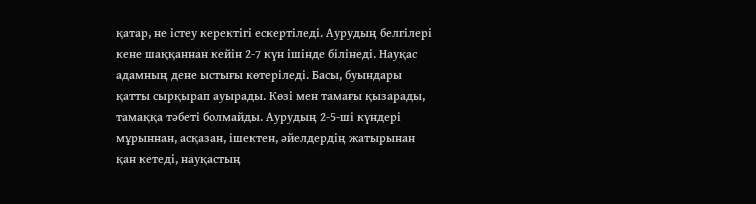қатар, не істеу керектігі ескертіледі. Аурудың белгілері кене шаққаннан кейін 2-7 күн ішінде білінеді. Науқас адамның дене ыстығы көтеріледі. Басы, буындары қатты сырқырап ауырады. Көзі мен тамағы қызарады, тамаққа тәбеті болмайды. Аурудың 2-5-ші күндері мұрыннан, асқазан, ішектен, әйелдердің жатырынан қан кетеді, науқастың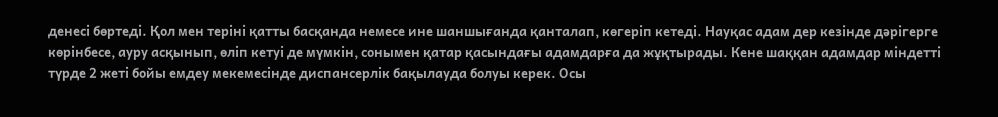денесі бөртеді. Қол мен теріні қатты басқанда немесе ине шаншығанда қанталап, көгеріп кетеді. Науқас адам дер кезінде дәрігерге көрінбесе, ауру асқынып, өліп кетуі де мүмкін, сонымен қатар қасындағы адамдарға да жұқтырады. Кене шаққан адамдар міндетті түрде 2 жеті бойы емдеу мекемесінде диспансерлік бақылауда болуы керек. Осы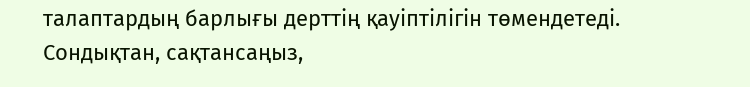талаптардың барлығы дерттің қауіптілігін төмендетеді. Сондықтан, сақтансаңыз,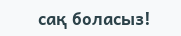сақ боласыз!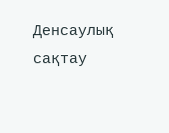Денсаулық сақтау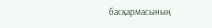басқармасының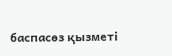баспасөз қызметі